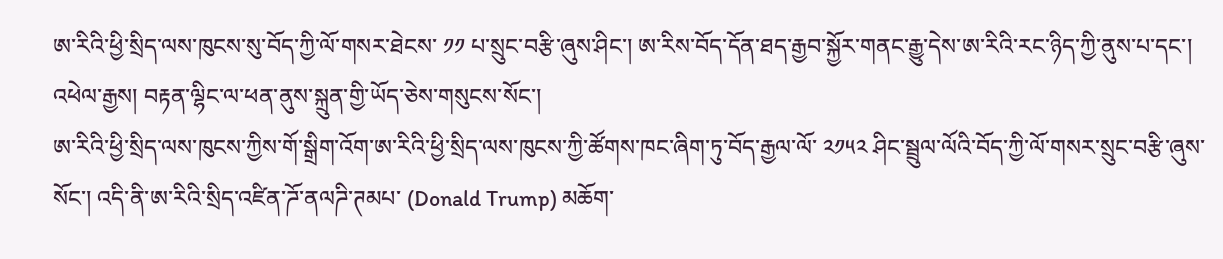ཨ་རིའི་ཕྱི་སྲིད་ལས་ཁུངས་སུ་བོད་ཀྱི་ལོ་གསར་ཐེངས་ ༡༡ པ་སྲུང་བརྩི་ཞུས་ཤིང་། ཨ་རིས་བོད་དོན་ཐད་རྒྱབ་སྐྱོར་གནང་རྒྱུ་དེས་ཨ་རིའི་རང་ཉིད་ཀྱི་ནུས་པ་དང་། འཕེལ་རྒྱས། བརྟན་ལྷིང་ལ་ཕན་ནུས་སྐྲུན་གྱི་ཡོད་ཅེས་གསུངས་སོང་།
ཨ་རིའི་ཕྱི་སྲིད་ལས་ཁུངས་ཀྱིས་གོ་སྒྲིག་འོག་ཨ་རིའི་ཕྱི་སྲིད་ལས་ཁུངས་ཀྱི་ཚོགས་ཁང་ཞིག་ཏུ་བོད་རྒྱལ་ལོ་ ༢༡༥༢ ཤིང་སྦྲུལ་ལོའི་བོད་ཀྱི་ལོ་གསར་སྲུང་བརྩི་ཞུས་སོང་། འདི་ནི་ཨ་རིའི་སྲིད་འཛིན་ཌོ་ནལཌི་ཊམཔ་ (Donald Trump) མཆོག་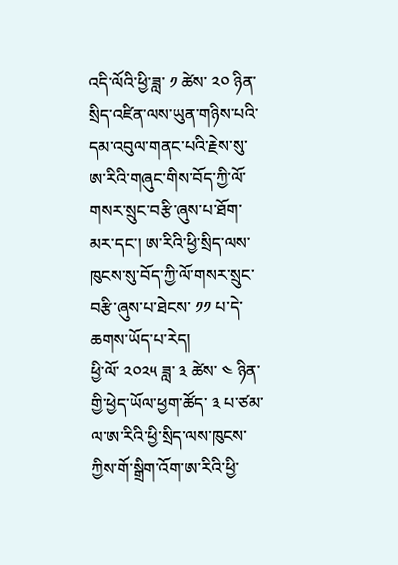འདི་ལོའི་ཕྱི་ཟླ་ ༡ ཚེས་ ༢༠ ཉིན་སྲིད་འཛིན་ལས་ཡུན་གཉིས་པའི་དམ་འབུལ་གནང་པའི་རྗེས་སུ་ཨ་རིའི་གཞུང་གིས་བོད་ཀྱི་ལོ་གསར་སྲུང་བརྩི་ཞུས་པ་ཐོག་མར་དང་། ཨ་རིའི་ཕྱི་སྲིད་ལས་ཁུངས་སུ་བོད་ཀྱི་ལོ་གསར་སྲུང་བརྩི་ཞུས་པ་ཐེངས་ ༡༡ པ་དེ་ཆགས་ཡོད་པ་རེད།
ཕྱི་ལོ་ ༢༠༢༥ ཟླ་ ༣ ཚེས་ ༤ ཉིན་གྱི་ཕྱེད་ཡོལ་ཕྱག་ཚོད་ ༣ པ་ཙམ་ལ་ཨ་རིའི་ཕྱི་སྲིད་ལས་ཁུངས་ཀྱིས་གོ་སྒྲིག་འོག་ཨ་རིའི་ཕྱི་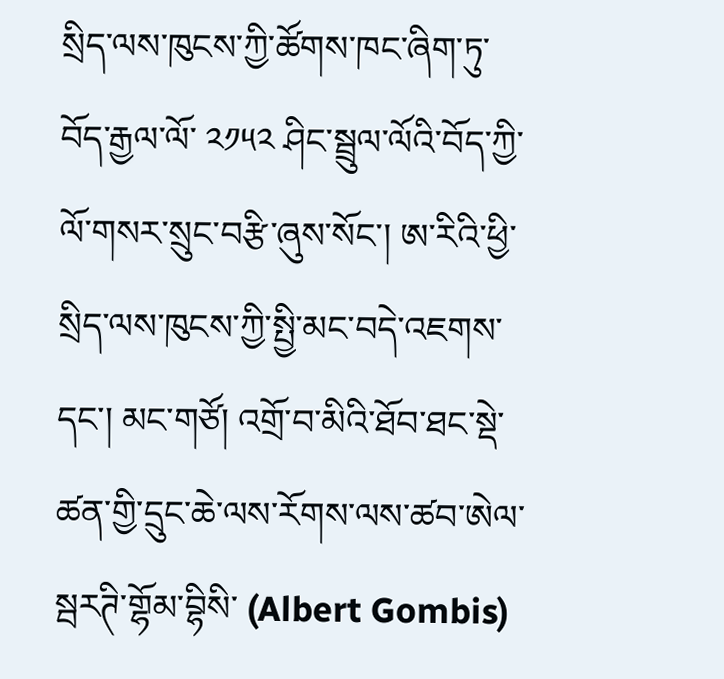སྲིད་ལས་ཁུངས་ཀྱི་ཚོགས་ཁང་ཞིག་ཏུ་བོད་རྒྱལ་ལོ་ ༢༡༥༢ ཤིང་སྦྲུལ་ལོའི་བོད་ཀྱི་ལོ་གསར་སྲུང་བརྩི་ཞུས་སོང་། ཨ་རིའི་ཕྱི་སྲིད་ལས་ཁུངས་ཀྱི་སྤྱི་མང་བདེ་འཇགས་དང་། མང་གཙོ། འགྲོ་བ་མིའི་ཐོབ་ཐང་སྡེ་ཚན་གྱི་དྲུང་ཆེ་ལས་རོགས་ལས་ཚབ་ཨེལ་སྦརཊི་གྷོམ་བྷིསི་ (Albert Gombis)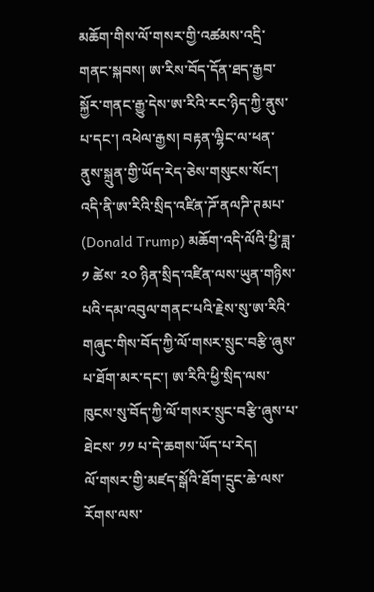མཆོག་གིས་ལོ་གསར་གྱི་འཚམས་འདྲི་གནང་སྐབས། ཨ་རིས་བོད་དོན་ཐད་རྒྱབ་སྐྱོར་གནང་རྒྱུ་དེས་ཨ་རིའི་རང་ཉིད་ཀྱི་ནུས་པ་དང་། འཕེལ་རྒྱས། བརྟན་ལྷིང་ལ་ཕན་ནུས་སྐྲུན་གྱི་ཡོད་རེད་ཅེས་གསུངས་སོང་།
འདི་ནི་ཨ་རིའི་སྲིད་འཛིན་ཌོ་ནལཌི་ཊམཔ་ (Donald Trump) མཆོག་འདི་ལོའི་ཕྱི་ཟླ་ ༡ ཚེས་ ༢༠ ཉིན་སྲིད་འཛིན་ལས་ཡུན་གཉིས་པའི་དམ་འབུལ་གནང་པའི་རྗེས་སུ་ཨ་རིའི་གཞུང་གིས་བོད་ཀྱི་ལོ་གསར་སྲུང་བརྩི་ཞུས་པ་ཐོག་མར་དང་། ཨ་རིའི་ཕྱི་སྲིད་ལས་ཁུངས་སུ་བོད་ཀྱི་ལོ་གསར་སྲུང་བརྩི་ཞུས་པ་ཐེངས་ ༡༡ པ་དེ་ཆགས་ཡོད་པ་རེད།
ལོ་གསར་གྱི་མཛད་སྒོའི་ཐོག་དྲུང་ཆེ་ལས་རོགས་ལས་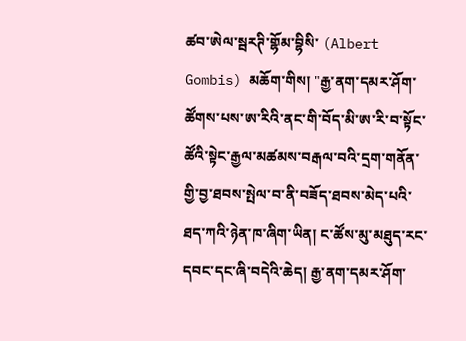ཚབ་ཨེལ་སྦརཊི་གྷོམ་བྷིསི་ (Albert Gombis) མཆོག་གིས། "རྒྱ་ནག་དམར་ཤོག་ཚོགས་པས་ཨ་རིའི་ནང་གི་བོད་མི་ཨ་རི་བ་སྟོང་ཚོའི་སྟེང་རྒྱལ་མཚམས་བརྒལ་བའི་དྲག་གནོན་གྱི་བྱ་ཐབས་སྤེལ་བ་ནི་བཟོད་ཐབས་མེད་པའི་ཐད་ཀའི་ཉེན་ཁ་ཞིག་ཡིན། ང་ཚོས་མུ་མཐུད་རང་དབང་དང་ཞི་བདེའི་ཆེད། རྒྱ་ནག་དམར་ཤོག་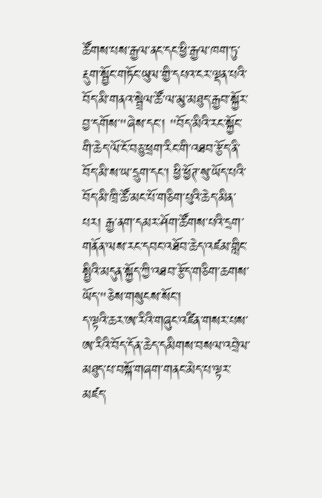ཚོགས་པས་རྒྱལ་ནང་དང་ཕྱི་རྒྱལ་ཁག་ཏུ་རྡུག་སྦྱོང་གཏོང་ཡུལ་གྱི་དཔའ་ངར་ལྡན་པའི་བོད་མི་གནའ་སྦྲེལ་ཚོ་ལ་མུ་མཐུད་རྒྱབ་སྐྱོར་བྱ་དགོས་"ཞེས་དང་། "བོད་མིའི་རང་སྐྱོང་གི་ཆེད་ལོ་ངོ་བཅུ་ཕྲག་རིང་གི་འཐབ་རྩོད་ནི་བོད་མི་ས་ཡ་དྲུག་དང་། ཕྱི་ཕྱོཊ་སུ་ཡོད་པའི་བོད་མི་ཁྲི་ཚོ་མང་པོ་གཅིག་པུའི་ཆེད་མིན་པར། རྒྱ་ནག་དམར་ཤོག་ཚོགས་པའི་དྲག་གནོན་ལས་རང་དབང་འཐོབ་ཆེད་འཛམ་གླིང་སྤྱིའི་མདུན་སྐྱོད་ཀྱི་འཐབ་རྩོད་གཅིག་ཆགས་ཡོད་"ཅེས་གསུངས་སོང་།
ད་ལྟའི་ཆར་ཨ་རིའི་གཞུང་འཛིན་གསར་པས་ཨ་རིའི་བོད་དོན་ཆེད་དམིགས་བསལ་འབྲེལ་མཐུད་པ་བསྐོ་གཞག་གནང་མེད་པ་ལྟར་མཛད་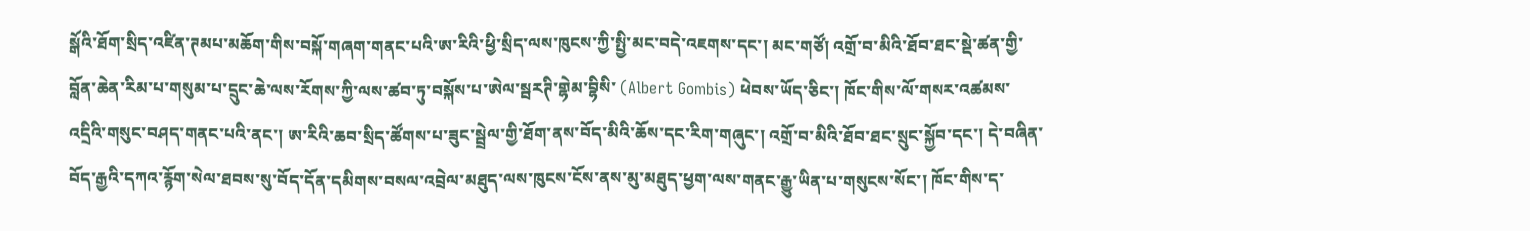སྒོའི་ཐོག་སྲིད་འཛིན་ཊམཔ་མཆོག་གིས་བསྐོ་གཞག་གནང་པའི་ཨ་རིའི་ཕྱི་སྲིད་ལས་ཁུངས་ཀྱི་སྤྱི་མང་བདེ་འཇགས་དང་། མང་གཙོ། འགྲོ་བ་མིའི་ཐོབ་ཐང་སྡེ་ཚན་གྱི་བློན་ཆེན་རིམ་པ་གསུམ་པ་དྲུང་ཆེ་ལས་རོགས་ཀྱི་ལས་ཚབ་ཏུ་བསྐོས་པ་ཨེལ་སྦརཊི་གྷེམ་བྷིསི་ (Albert Gombis) ཕེབས་ཡོད་ཅིང་། ཁོང་གིས་ལོ་གསར་འཚམས་འདྲིའི་གསུང་བཤད་གནང་པའི་ནང་། ཨ་རིའི་ཆབ་སྲིད་ཚོགས་པ་ཟུང་སྦྲེལ་གྱི་ཐོག་ནས་བོད་མིའི་ཆོས་དང་རིག་གཞུང་། འགྲོ་བ་མིའི་ཐོབ་ཐང་སྲུང་སྐྱོབ་དང་། དེ་བཞིན་བོད་རྒྱའི་དཀའ་རྙོག་སེལ་ཐབས་སུ་བོད་དོན་དམིགས་བསལ་འབྲེལ་མཐུད་ལས་ཁུངས་ངོས་ནས་མུ་མཐུད་ཕྱག་ལས་གནང་རྒྱུ་ཡིན་པ་གསུངས་སོང་། ཁོང་གིས་ད་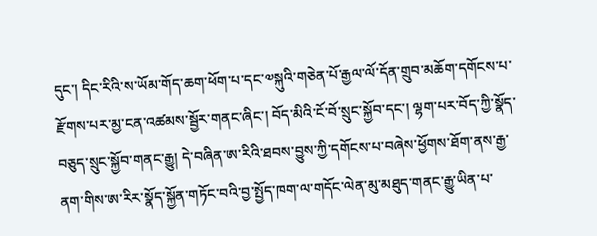དུང་། དིང་རིའི་ས་ཡོམ་གོད་ཆག་ཕོག་པ་དང་༧སྐུའི་གཅེན་པོ་རྒྱལ་ལོ་དོན་གྲུབ་མཆོག་དགོངས་པ་རྫོགས་པར་མྱ་ངན་འཚམས་སྦྱོར་གནང་ཞིང་། བོད་མིའི་ངོ་བོ་སྲུང་སྐྱོབ་དང་། ལྷག་པར་བོད་ཀྱི་སྣོད་བཅུད་སྲུང་སྐྱོབ་གནང་རྒྱུ། དེ་བཞིན་ཨ་རིའི་ཐབས་བྱུས་ཀྱི་དགོངས་པ་བཞེས་ཕྱོགས་ཐོག་ནས་རྒྱ་ནག་གིས་ཨ་རིར་སྣོད་སྐྱོན་གཏོང་བའི་བྱ་སྤྱོད་ཁག་ལ་གདོང་ལེན་མུ་མཐུད་གནང་རྒྱུ་ཡིན་པ་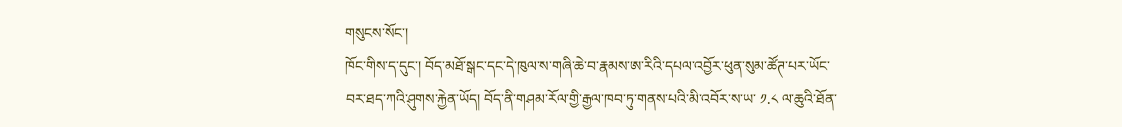གསུངས་སོང་།
ཁོང་གིས་ད་དུང་། བོད་མཐོ་སྒང་དང་དེ་ཁུལ་ས་གཞི་ཆེ་བ་རྣམས་ཨ་རིའི་དཔལ་འབྱོར་ཕུན་སུམ་ཚོཊ་པར་ཡོང་བར་ཐད་ཀའི་ཤུགས་རྐྱེན་ཡོད། བོད་ནི་གཤམ་རོལ་གྱི་རྒྱལ་ཁབ་ཏུ་གནས་པའི་མི་འབོར་ས་ཡ་ ༡.༨ ལ་ཆུའི་ཐོན་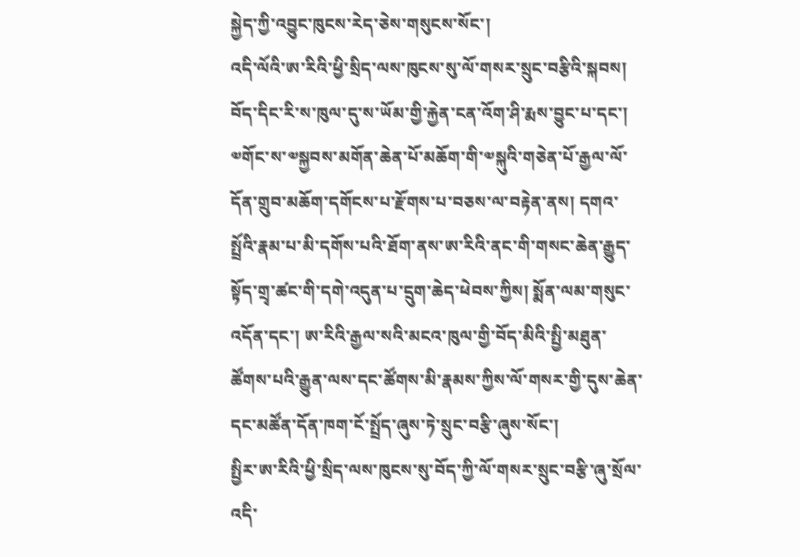སྐྱེད་ཀྱི་འབྱུང་ཁུངས་རེད་ཅེས་གསུངས་སོང་།
འདི་ལོའི་ཨ་རིའི་ཕྱི་སྲིད་ལས་ཁུངས་སུ་ལོ་གསར་སྲུང་བརྩིའི་སྐབས། བོད་དིང་རི་ས་ཁུལ་དུ་ས་ཡོམ་གྱི་རྐྱེན་ངན་འོག་ཤི་རྨས་བྱུང་པ་དང་། ༧གོང་ས་༧སྐྱབས་མགོན་ཆེན་པོ་མཆོག་གི་༧སྐུའི་གཅེན་པོ་རྒྱལ་ལོ་དོན་གྲུབ་མཆོག་དགོངས་པ་རྫོགས་པ་བཅས་ལ་བརྟེན་ནས། དགའ་སྤྲོའི་རྣམ་པ་མི་དགོས་པའི་ཐོག་ནས་ཨ་རིའི་ནང་གི་གསང་ཆེན་རྒྱུད་སྟོད་གྲྭ་ཚང་གི་དགེ་འདུན་པ་དྲུག་ཆེད་ཕེབས་ཀྱིས། སྨོན་ལམ་གསུང་འདོན་དང་། ཨ་རིའི་རྒྱལ་སའི་མངའ་ཁུལ་གྱི་བོད་མིའི་སྤྱི་མཐུན་ཚོགས་པའི་རྒྱུན་ལས་དང་ཚོགས་མི་རྣམས་ཀྱིས་ལོ་གསར་གྱི་དུས་ཆེན་དང་མཚོན་དོན་ཁག་ངོ་སྤྲོད་ཞུས་ཏེ་སྲུང་བརྩི་ཞུས་སོང་།
སྤྱིར་ཨ་རིའི་ཕྱི་སྲིད་ལས་ཁུངས་སུ་བོད་ཀྱི་ལོ་གསར་སྲུང་བརྩི་ཞུ་སྲོལ་འདི་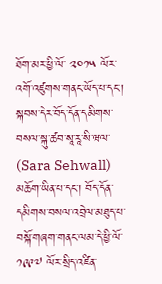ཐོག་མར་ཕྱི་ལོ་ ༢༠༡༥ ལོར་འགོ་འཛུགས་གནང་ཡོད་པ་དང་། སྐབས་དེར་བོད་དོན་དམིགས་བསལ་སྐུ་ཚབ་སཱ་རཱ་སི་ཝལ་ (Sara Sehwall) མཆོག་ཡིན་པ་དང་། བོད་དོན་དམིགས་བསལ་འབྲེལ་མཐུད་པ་བསྐོ་གཞག་གནང་ལམ་དེ་ཕྱི་ལོ་ ༡༩༩༧ ལོར་སྲིད་འཛིན་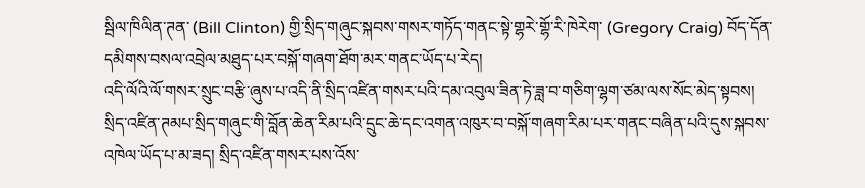སྦིལ་ཁིལིན་ཊན་ (Bill Clinton) གྱི་སྲིད་གཞུང་སྐབས་གསར་གཏོད་གནང་སྟེ་གྷརེ་གྷོ་རི་ཁེརེག་ (Gregory Craig) བོད་དོན་དམིགས་བསལ་འབྲེལ་མཐུད་པར་བསྐོ་གཞག་ཐོག་མར་གནང་ཡོད་པ་རེད།
འདི་ལོའི་ལོ་གསར་སྲུང་བརྩི་ཞུས་པ་འདི་ནི་སྲིད་འཛིན་གསར་པའི་དམ་འབུལ་ཟིན་ཏེ་ཟླ་བ་གཅིག་ལྷག་ཙམ་ལས་སོང་མེད་སྟབས། སྲིད་འཛིན་ཊམཔ་སྲིད་གཞུང་གི་བློན་ཆེན་རིམ་པའི་དྲུང་ཆེ་དང་འགན་འཁུར་བ་བསྐོ་གཞག་རིམ་པར་གནང་བཞིན་པའི་དུས་སྐབས་འཁེལ་ཡོད་པ་མ་ཟད། སྲིད་འཛིན་གསར་པས་འོས་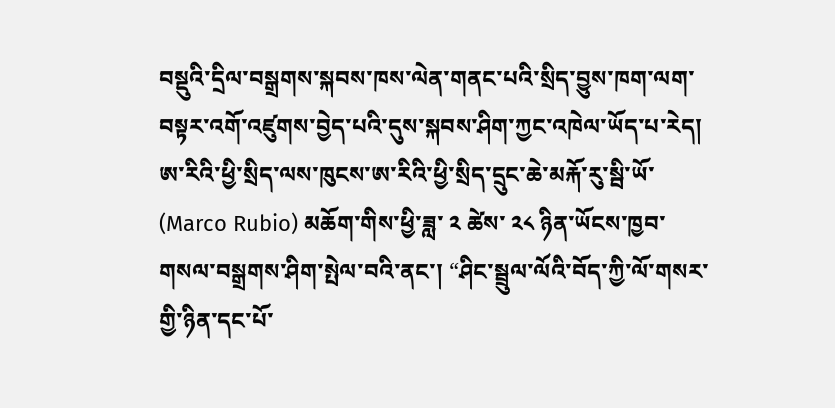བསྡུའི་དྲིལ་བསྒྲགས་སྐབས་ཁས་ལེན་གནང་པའི་སྲིད་བྱུས་ཁག་ལག་བསྟར་འགོ་འཛུགས་བྱེད་པའི་དུས་སྐབས་ཤིག་ཀྱང་འཁེལ་ཡོད་པ་རེད།
ཨ་རིའི་ཕྱི་སྲིད་ལས་ཁུངས་ཨ་རིའི་ཕྱི་སྲིད་དྲུང་ཆེ་མརྐོ་རུ་སྦི་ཡོ་ (Marco Rubio) མཆོག་གིས་ཕྱི་ཟླ་ ༢ ཚེས་ ༢༨ ཉིན་ཡོངས་ཁྱབ་གསལ་བསྒྲགས་ཤིག་སྤེལ་བའི་ནང་། “ཤིང་སྦྲུལ་ལོའི་བོད་ཀྱི་ལོ་གསར་གྱི་ཉིན་དང་པོ་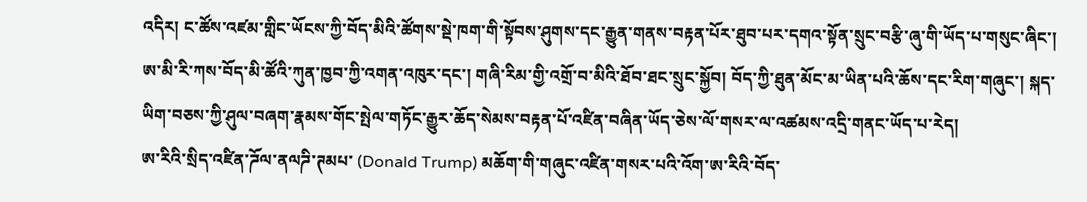འདིར། ང་ཚོས་འཛམ་གླིང་ཡོངས་ཀྱི་བོད་མིའི་ཚོགས་སྡེ་ཁག་གི་སྟོབས་ཤུགས་དང་རྒྱུན་གནས་བརྟན་པོར་ཐུབ་པར་དགའ་སྟོན་སྲུང་བརྩི་ཞུ་གི་ཡོད་པ་གསུང་ཞིང་། ཨ་མི་རི་ཀས་བོད་མི་ཚོའི་ཀུན་ཁྱབ་ཀྱི་འགན་འཁུར་དང་། གཞི་རིམ་གྱི་འགྲོ་བ་མིའི་ཐོབ་ཐང་སྲུང་སྐྱོབ། བོད་ཀྱི་ཐུན་མོང་མ་ཡིན་པའི་ཆོས་དང་རིག་གཞུང་། སྐད་ཡིག་བཅས་ཀྱི་ཤུལ་བཞག་རྣམས་གོང་སྤེལ་གཏོང་རྒྱུར་ཆོད་སེམས་བརྟན་པོ་འཛིན་བཞིན་ཡོད་ཅེས་ལོ་གསར་ལ་འཚམས་འདྲི་གནང་ཡོད་པ་རེད།
ཨ་རིའི་སྲིད་འཛིན་ཌོལ་ནལཌི་ཊམཔ་ (Donald Trump) མཆོག་གི་གཞུང་འཛིན་གསར་པའི་འོག་ཨ་རིའི་བོད་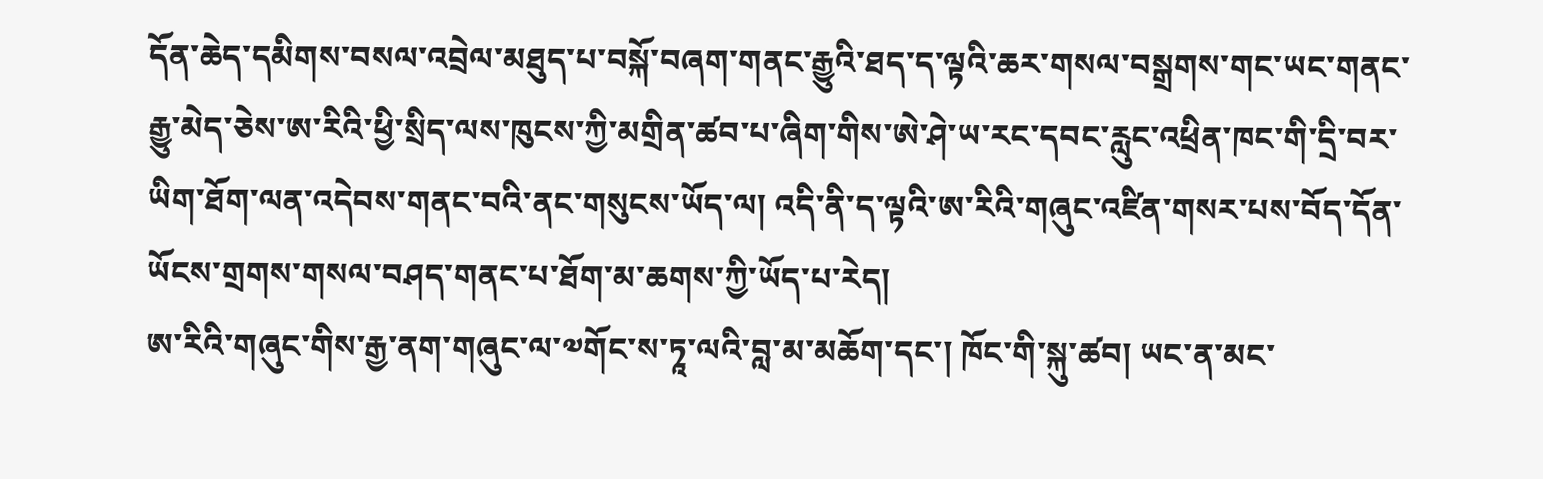དོན་ཆེད་དམིགས་བསལ་འབྲེལ་མཐུད་པ་བསྐོ་བཞག་གནང་རྒྱུའི་ཐད་ད་ལྟའི་ཆར་གསལ་བསྒྲགས་གང་ཡང་གནང་རྒྱུ་མེད་ཅེས་ཨ་རིའི་ཕྱི་སྲིད་ལས་ཁུངས་ཀྱི་མགྲིན་ཚབ་པ་ཞིག་གིས་ཨེ་ཤེ་ཡ་རང་དབང་རླུང་འཕྲིན་ཁང་གི་དྲི་བར་ཡིག་ཐོག་ལན་འདེབས་གནང་བའི་ནང་གསུངས་ཡོད་ལ། འདི་ནི་ད་ལྟའི་ཨ་རིའི་གཞུང་འཛིན་གསར་པས་བོད་དོན་ཡོངས་གྲགས་གསལ་བཤད་གནང་པ་ཐོག་མ་ཆགས་ཀྱི་ཡོད་པ་རེད།
ཨ་རིའི་གཞུང་གིས་རྒྱ་ནག་གཞུང་ལ་༧གོང་ས་ཏཱ་ལའི་བླ་མ་མཆོག་དང་། ཁོང་གི་སྐུ་ཚབ། ཡང་ན་མང་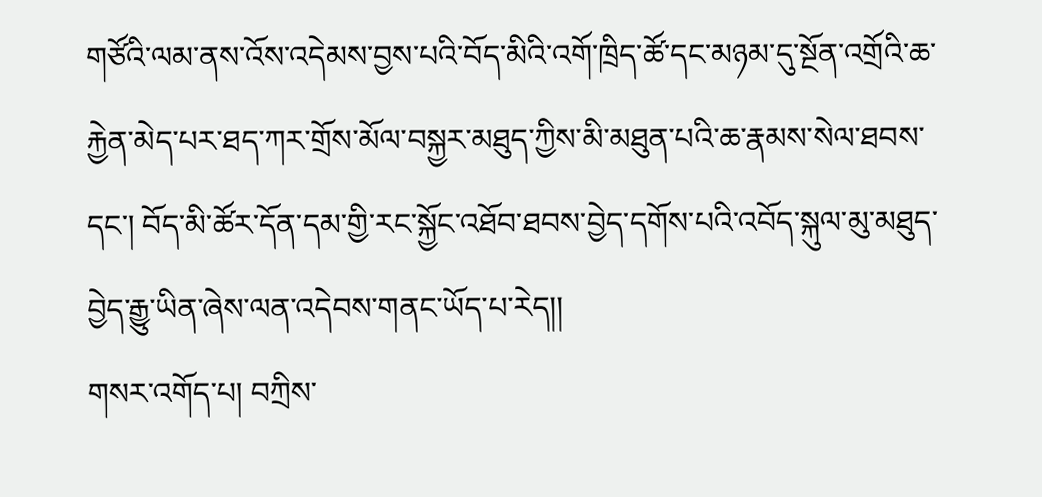གཙོའི་ལམ་ནས་འོས་འདེམས་བྱས་པའི་བོད་མིའི་འགོ་ཁྲིད་ཚོ་དང་མཉམ་དུ་སྔོན་འགྲོའི་ཆ་རྐྱེན་མེད་པར་ཐད་ཀར་གྲོས་མོལ་བསྐྱར་མཐུད་ཀྱིས་མི་མཐུན་པའི་ཆ་རྣམས་སེལ་ཐབས་དང་། བོད་མི་ཚོར་དོན་དམ་གྱི་རང་སྐྱོང་འཐོབ་ཐབས་བྱེད་དགོས་པའི་འབོད་སྐུལ་མུ་མཐུད་བྱེད་རྒྱུ་ཡིན་ཞེས་ལན་འདེབས་གནང་ཡོད་པ་རེད།།
གསར་འགོད་པ། བཀྲིས་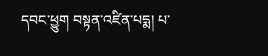དབང་ཕྱུག བསྟན་འཛིན་པདྨ། པ་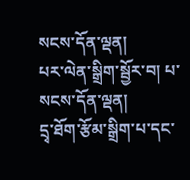སངས་དོན་ལྡན།
པར་ལེན་སྒྲིག་སྦྱོར་བ། པ་སངས་དོན་ལྡན།
དྲྭ་ཐོག་རྩོམ་སྒྲིག་པ་དང་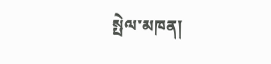སྤེལ་མཁན།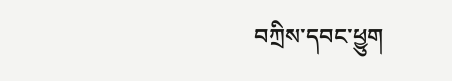བཀྲིས་དབང་ཕྱུག